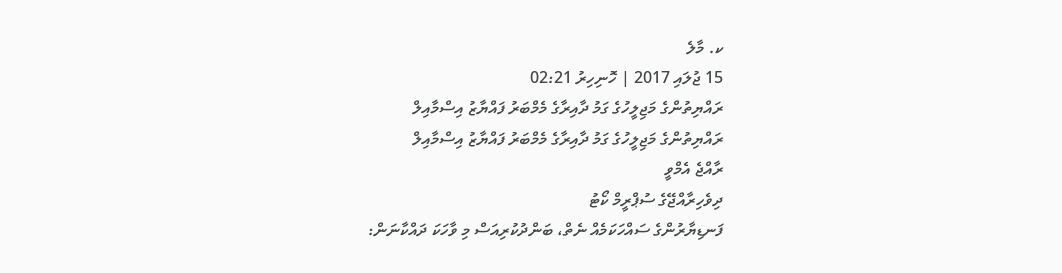ކ. މާލެ
15 ޖުލައި 2017 | ހޮނިހިރު 02:21
ރައްޔިތުންގެ މަޖިލީހުގެ ގަމު ދާއިރާގެ މެމްބަރު ފައްޔާޒު އިސްމާއިލް
ރައްޔިތުންގެ މަޖިލީހުގެ ގަމު ދާއިރާގެ މެމްބަރު ފައްޔާޒު އިސްމާއިލް
ރާއްޖެ އެމްވީ
ދިވެހިރާއްޖޭގެ ސުޕްރީމް ކޯޓު
ފަނޑިޔާރުންގެ ސައްހަކަމެއް ނެތް، ބަންދުކުރިއަސް މި ވާހަކަ ދައްކާނަން: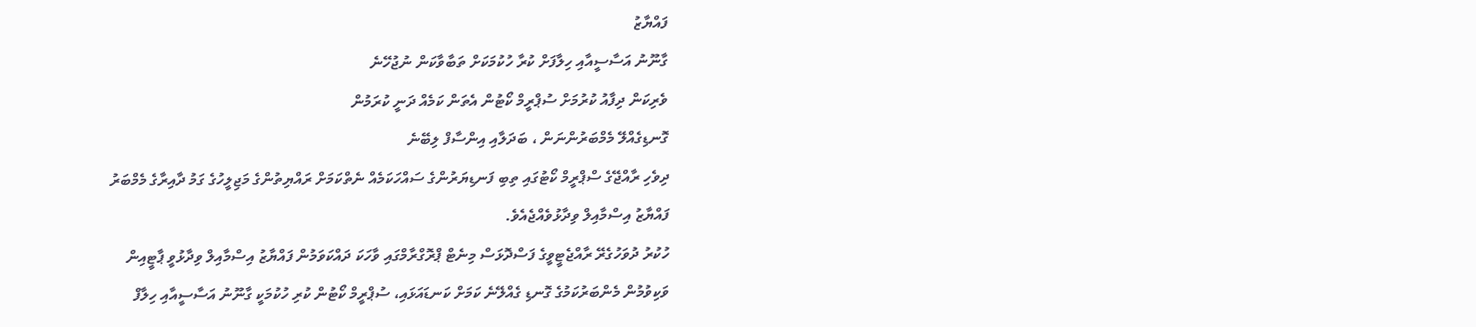ފައްޔާޒު
ގާނޫނު އަސާސީއާއި ހިލާފަށް ކުރާ ހުކުމަކަށް ތަބާވާކަން ނުޖުހޭނެ
ވެރިކަން ދިފާއު ކުރުމަށް ސުޕްރީމް ކޯޓުން އެތަން ކަމެއް ދަނީ ކުރަމުން
ގޮނޑިގެއްލޭ މެމްބަރުންނަން ، ބަދަލާއި އިންސާފް ލިބޭނެ
ދިވެހި ރާއްޖޭގެ ސްޕްރީމް ކޯޓުގައި ތިބި ފަނޑިޔަރުންގެ ސައްހަކަމެއް ނެތްކަމަށް ރައްޔިތުންގެ މަޖިލީހުގެ ގަމު ދާއިރާގެ މެމްބަރު ފައްޔާޒު އިސްމާއިލް ވިދާޅުވެއްޖެއެވެ.
ހުކުރު ދުވަހުގެރޭ ރާއްޖެޓީވީގެ ފަސްދޮޅަސް މިނެޓް ޕްރޮގްރާމްގައި ވާހަކަ ދައްކަވަމުން ފައްޔާޒު އިސްމާއިލް ވިދާޅުވީ ޕާޓީއިން ވަކިވުމުން މެންބަރުކަމުގެ ގޮނޑި ގެއްލޭނެ ކަމަށް ކަނޑައަޅައި، ސުޕްރީމް ކޯޓުން ކުރި ހުކުމަކީ ގާނޫނު އަސާސީއާއި ހިލާފް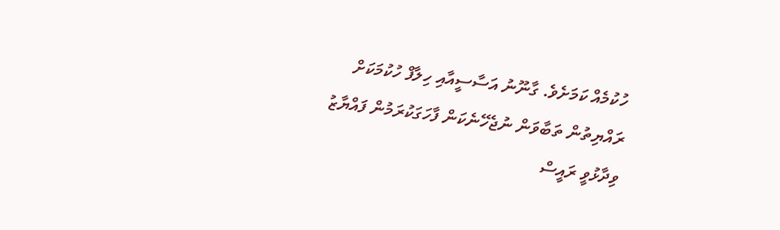ހުކުމެއް ކަމަށެވެ. ގާނޫނު އަސާސީއާއި ހިލާފް ހުކުމަކަށް ރައްޔިތުން ތަބާވަން ނުޖެހޭނެކަން ފާހަގަކުރަމުން ފައްޔާޒު ވިދާޅުވީ ރައީސް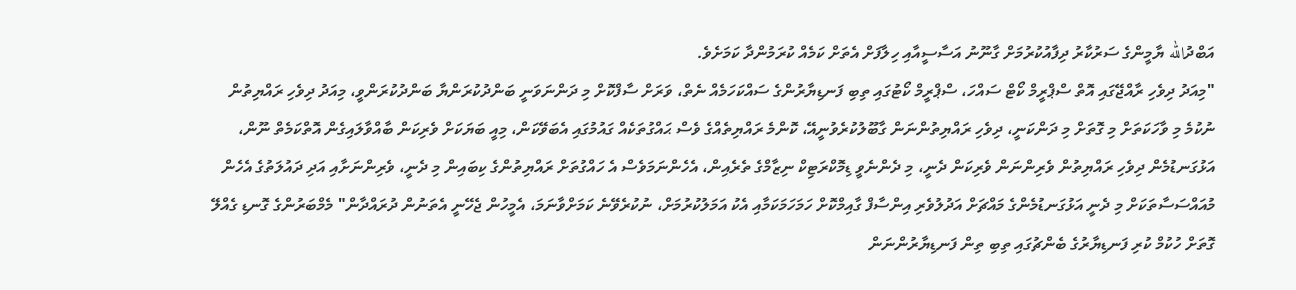އަބްދުالله ޔާމީންގެ ސަރުކާރު ދިފާއުކުރުމަށް ގާނޫނު އަސާސީއާއި ހިލާފަށް އެތަށް ކަމެއް ކުރަމުންދާ ކަމަށެވެ.
"މިއަދު ދިވެހި ރާއްޖޭގައި އޮތް ސްޕްރީމް ކޯޓް ސައްހަ، ސްޕްރީމް ކޯޓުގައި ތިބި ފަނޑިޔާރުންގެ ސައްކަހަމެއް ނެތް، ވަރަށް ސާފްކޮށް މި ދަންނަވަނީ ބަންދުކުރަންޔާ ބަންދުކުރަންވީ، މިއަދު ދިވެހި ރައްޔިތުން ނުކުމެ މި ވާހަކަތަށް މި ގޮތަށް މި ދަންކަނީ، ދިވެހި ރައްޔިތުންނަން ގާބޫލުކުރެވުނީއޭ، ކޮންމެ ރައްޔިތެއްގެ ވެސް ޙައްގުތަކެއް ގައުމުގައި އެބަވޭކަން، މިއީ ބަޔަކަށް ވެރިކަން ބާއްވާލައިގެން އޮތްކަމެތް ނޫން، އަޅުގަނޑުމެން ދިވެހި ރައްޔިތުން ވެރިންނަން ވެރިކަން ދެނީ، މި ދެންނެވީ ޑިމޮކްރަޓިކް ނިޒާމްގެ ތެރެއިން، އެހެންނަމަވެސް އެ ހައްގުތަށް ރައްޔިތުންގެ ކިބައިން މި ދެނީ، ވެރިންނަށާއި އަދި ދައުލަތުގެ އެހެން މުއައްސަސާތަކަށް މި ދެނީ އަޅުގަނޑުމެންގެ މައްޗަށް އަދުލުވެރި އިންސާފް ގާއިމްކޮށް ހަމަހަމަކަމާއި އެކު އަމަލުކުރުމަށް، ނުކުރެވޭނެ ކަމަށްވާނަމަ، އެމީހުން ޖެހޭނީ އެތަނުން ދުރައްދާން" މެމްބަރުންގެ ގޮނޑި ގެއްލޭ ގޮތަށް ހުކުމް ކުރި ފަނޑިޔާރުގެ ބެންޗުގައި ތިބި ތިން ފަނޑިޔާރުންނަން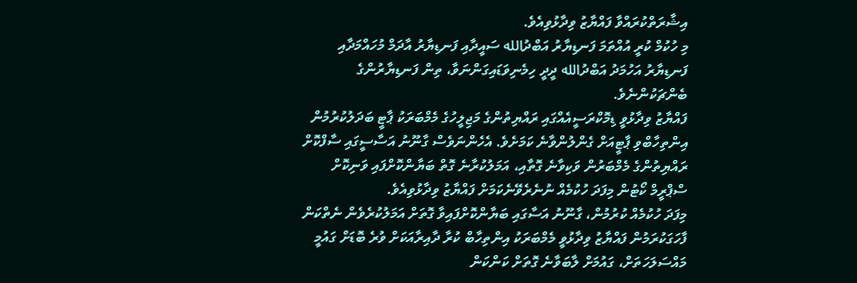އިޝާރަތްކުރައްވާ ފައްޔާޒު ވިދާޅުވިއެވެ.
މި ހުކުމް ކުރީ އުއްތަމަ ފަނޑިޔާރު އަބްދުالله ސައީދާއި ފަނޑިޔާރު އާދަމް މުހައްމަދާއި ފަނޑިޔާރު އަހުމަދު އަބްދުالله ދީދީ ހިމެނިވަޑައިގަންނަވާ، ތިން ފަނޑިޔާރުންގެ ބެންޗަކުންނެވެ.
ފައްޔާޒު ވިދާޅުވީ ޑިމޮކްރަސީއެއްގައި ރައްޔިތުންގެ މަޖިލީހުގެ މެމްބަރަކު ޕާޓީ ބަދަލުކުރުމުން އިންތިހާބްވި ޕާޓީއަށް ގެންލުންވާނެ ކަމަށެވެ. އެހެންނަވެސް ގާނޫނު އަސާސީގައި ސާފްކޮށް ރައްޔިތުންގެ މެމްބަރުން ވަކިވާނެ ގޮތާއި، އަމަލުކުރާނެ ގޮތް ބަޔާންކޮށްފައި ވަނިކޮށް ސްޕްރީމް ކޯޓުން މިފަދަ ހުކުމެއް ނުނެރެވޭނެކަމަށް ފައްޔާޒު ވިދާޅުވިއެވެ.
މިފަދަ ހުކުމެއް ކުރުމުން، ގާނޫނު އަސާގައި ބަޔާންކޮށްފައިވާ ގޮތަށް އަމަލުކުރެވެން ނެތްކަން ފާހަގަކުރަމުން ފައްޔާޒު ވިދާޅުވީ މެމްބަރަކު އިންތިހާބް ކުރާ ދާއިރާއަކަށް ވުރެ ބޮޑަށް ގައުމީ މައްސަލަހަތަށް، ގައުމަށް ލާބަވާނެ ގޮތަށް ކަންކަން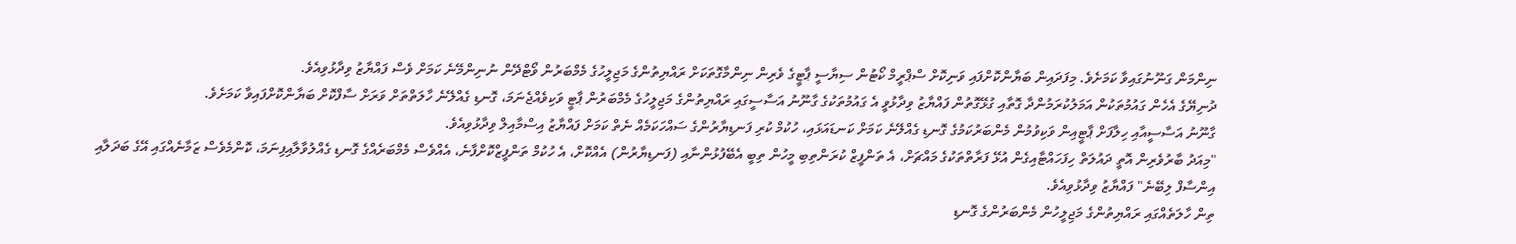ނިންމަން ގަނޫނުގައިވާ ކަމަށެވެ. މިފަދައިން ބަޔާންކޮށްފައި ވަނިކޮށް ސްޕްރީމް ކޯޓުން ސިޔާސީ ޕާޓީގެ ވެރިން ނިންމާގޮތަކަށް ރައްޔިތުންގެ މަޖިލީހުގެ މެމްބަރުން ވޯޓްދޭން ނުނިންމޭނެ ކަމަށް ވެސް ފައްޔާޒު ވިދާޅުވިއެވެ.
ދުނިޔޭގެ އެހެން ގައުމުތަކުން އަމަލުކުރަމުންދާ ގޮތާއި ގުޅޭގޮތުން ފައްޔާޒު ވިދާޅުވީ އެ ގައުމުތަކުގެ ގާނޫނު އަސާސީގައި ރައްޔިތުންގެ މަޖިލީހުގެ މެމްބަރުން ޕާޓީ ވަކިވެއްޖެނަމަ، ގޮނޑި ގެއްލޭނެ ހާލަތްތަށް ވަރަށް ސާފްކޮށް ބަޔާންކޮށްފައިވާ ކަމަށެވެ.
ގާނޫނު އަސާސީއާއި ހިލާފަށް ޕާޓީއިން ވަކިވުމުން މެންބަރުކަމުގެ ގޮނޑި ގެއްލޭނެ ކަމަށް ކަނޑައަޅައި، ހުކުމް ކުރި ފަނޑިޔާރުންގެ ސައްހަކަމެއް ނެތް ކަމަށް ފައްޔާޒު އިސްމާއިލް ވިދާޅުވިއެވެ.
"މިއަދު ބާރުވެރިން އޮތީ ދައުލަތް ހިފަހައްޓާއިގެން އުޅޭ ފަރާތްތަކުގެ މައްޗަށް، އެ ތަންފީޒް ކުރަންތިބި މީހުން ތިބީ އެބޭފުޅުންނާއި (ފަނޑިޔާރުން) އެއްކޮށް، އެ ހުކުމް ތަންފީޒްކޮށްފާނެ، އެއްވެސް މެމްބަރެއްގެ ގޮނޑި ގެއްލުވާލާއިފިނަމަ، ކޮންމެވެސް ޒަމާނެއްގައި އޭގެ ބަދަލާއި އިންސާފް ލިބޭނެ" ފައްޔާޒު ވިދާޅުވިއެވެ.
ތިން ހާލަތެއްގައި ރައްޔިތުންގެ މަޖިލީހުން މެންބަރުންގެ ގޮނޑި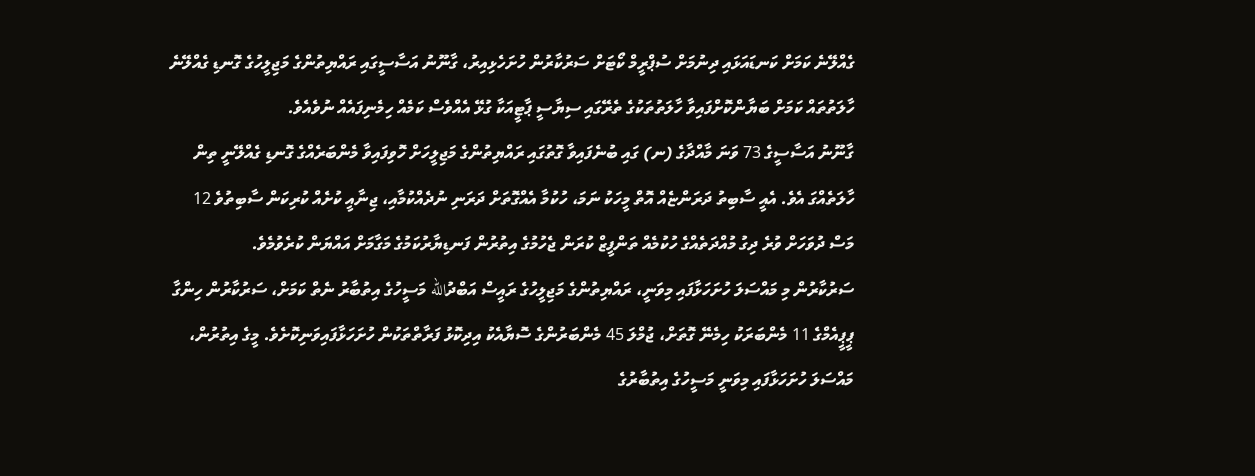ގެއްލޭނެ ކަމަށް ކަނޑައަޅައި ދިނުމަށް ސުޕްރީމް ކޯޓަށް ސަރުކާރުން ހުށަހެޅިއިރު، ގާނޫނު އަސާސީގައި ރައްޔިތުންގެ މަޖިލީހުގެ ގޮނޑި ގެއްލޭނެ ހާލަތުތައް ކަމަށް ބަޔާންކޮށްފައިވާ ހާލަތުތަކުގެ ތެރޭގައި ސިޔާސީ ޕާޓީއަކާ ގުޅޭ އެއްވެސް ކަމެއް ހިމެނިފައެއް ނުވެއެވެ.
ގާނޫނު އަސާސީގެ 73 ވަނަ މާއްދާގެ (ނ) ގައި ބުނެފައިވާ ގޮތުގައި ރައްޔިތުންގެ މަޖިލީހަށް ހޮވިފައިވާ މެންބަރެއްގެ ގޮނޑި ގެއްލޭނީ ތިން ހާލަތެއްގަ އެވެ. އެއީ ސާބިތު ދަރަންޏެއް އޮތް މީހަކު ނަމަ، ހުކުމާ އެއްގޮތަށް ދަރަނި ނުދެއްކުމާއި، ޖިނާއީ ކުށެއް ކުރިކަން ސާބިތުވެ 12 މަސް ދުވަހަށް ވުރެ ދިގު މުއްދަތެއްގެ ހުކުމެއް ތަންފީޒް ކުރަން ޖެހުމުގެ އިތުރުން ފަނޑިޔާރުކަމުގެ މަގާމަށް އައްޔަން ކުރެވުމެވެ.
ސަރުކާރުން މި މައްސަލަ ހުށަހަޅާފައި މިވަނީ، ރައްޔިތުންގެ މަޖިލީހުގެ ރައީސް އަބްދުالله މަސީހުގެ އިތުބާރު ނެތް ކަމަށް، ސަރުކާރުން ހިންގާ ޕީޕީއެމްގެ 11 މެންބަރަކު ހިމެނޭ ގޮތަށް، ޖުމްލަ 45 މެންބަރުންގެ ސޮޔާއެކު އިދިކޮޅު ފަރާތްތަކުން ހުށަހަޅާފައިވަނިކޮށެވެ. މީގެ އިތުރުން، މައްސަލަ ހުށަހަޅާފައި މިވަނީ މަސީހުގެ އިތުބާރުގެ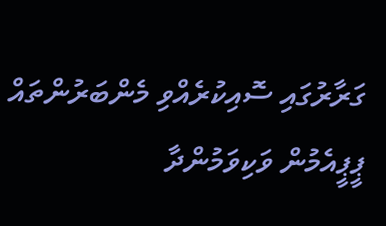ގަރާރުގައި ސޮއިކުރެއްވި މެންބަރުންތައް ޕީޕީއެމުން ވަކިވަމުންދާ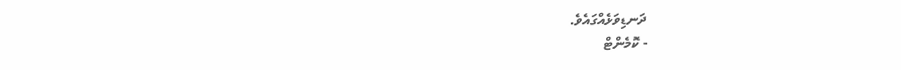ދަނޑިވަޅެއްގައެވެ.
- ކޮމެންޓް